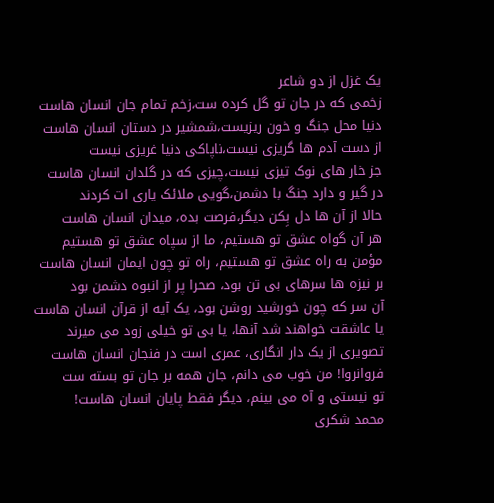یک غزل از دو شاعر
زخمی که در جان تو گل کرده ست،زخم تمام جان انسان هاست
دنیا محل جنگ و خون ریزیست،شمشیر در دستان انسان هاست
از دست آدم ها گریزی نیست،ناپاکی دنیا غریزی نیست
جز خار های نوک تیزی نیست،چیزی که در گلدان انسان هاست
در گیر و دارد جنگ با دشمن،گویی ملائک یاری ات کردند
حالا از آن ها دل بِکن دیگر،فرصت بده، میدان انسان هاست
هر آن گواه عشق تو هستیم، ما از سپاه عشق تو هستیم
مؤمن به راه عشق تو هستیم، راه تو چون ایمان انسان هاست
بر نیزه ها سرهای بی تن بود، صحرا پر از انبوه دشمن بود
آن سر که چون خورشید روشن بود، یک آیه از قرآن انسان هاست
یا عاشقت خواهند شد آنها، یا بی تو خیلی زود می میرند
تصویری از یک دار انگاری، عمری است در فنجان انسان هاست
فروانروا! من خوب می دانم، جان همه بر جان تو بسته ست
تو نیستی و آه می بینم، دیگر فقط پایان انسان هاست!
محمد شکری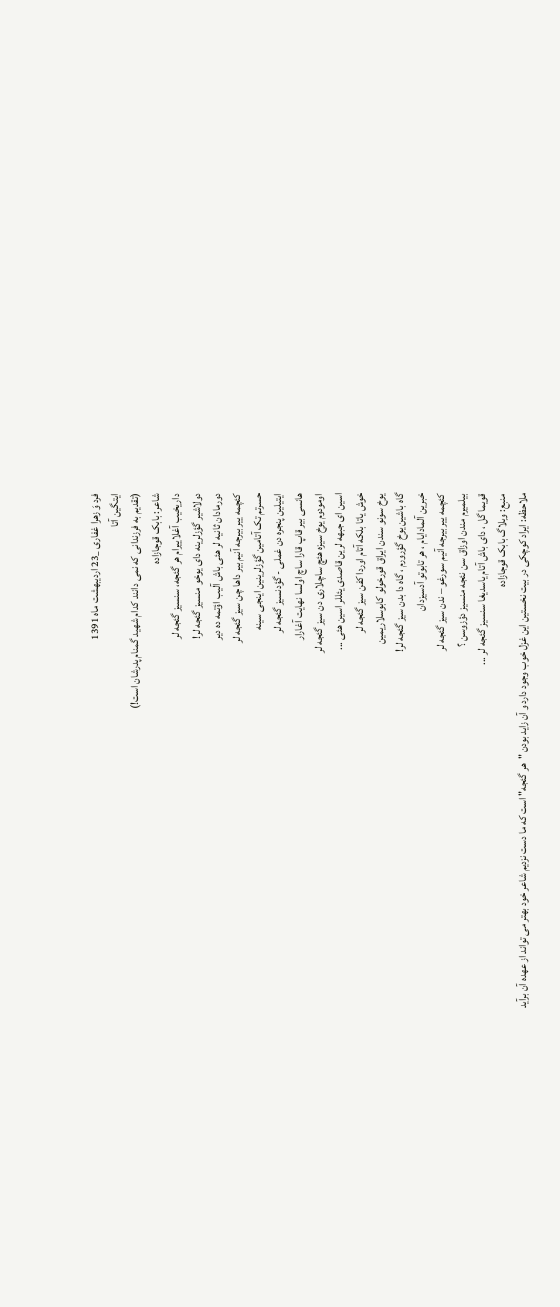فرد وَ زهرا غفاری _23 اردیبهشت ماه 1391
ایتگین آتا
(تقدیم به فرزندانی که نمی دانند کدام شهید گمنام پدرشان است!)
شاعر: بابک قوجازاده
داریخیب آغلاییرام هر گئجه، سنسیز گئجه لر
دولاشیر گؤزلرینه دای یوخو منسیز گئجه لر!
دورمادان ثانیه لر هئی باش آلیب اؤتمه ده دیر
کئچمه ییر بیرجه آنیم بیر داها چن سیز گئجه لر
حسرتم تک آتامین گؤزلرینین اینجی سینه
ایتیلین پنجره دن غملی - گؤدنسیز گئجه لر
هانسی بیر قاپ قارا ساچ اولسا نهایت آغارار
اومودوم یوخ سیزه هئچ ساچلاری دن سیز گئجه لر
اسین ای جبهه لرین قاصدی یئللر اسین هئی ...
خوش یاتا بلکه آتام اوردا کفن سیز گئجه لر
یوخ سونو سندن ایراق قورخولو کابوسلاریمین
گاه باشین یوخ گؤرورم ، گاه دا بدن سیز گئجه لر!
خبرین آلمادایام ، هر تابوتو آدسیزدان
کئچمه ییر بیرجه آنیم سورغو – ندن سیز گئجه لر
بیلمیرم مندن اوزاق سن نئجه منسیز دؤزوسن ؟
قویما گل ، دای باش آتام یاسدیغا سنسیز گئجه لر ...
منبع: وبلاگ بابک قوجازاده
ملاحظه: ایراد کوچکی در بیت نخستین این غزل خوب وجود دارد و آن زاید بودن "هر گئجه" است که ما دست نزدیم شاعر خود بهتر می تواند از عهده آن برآید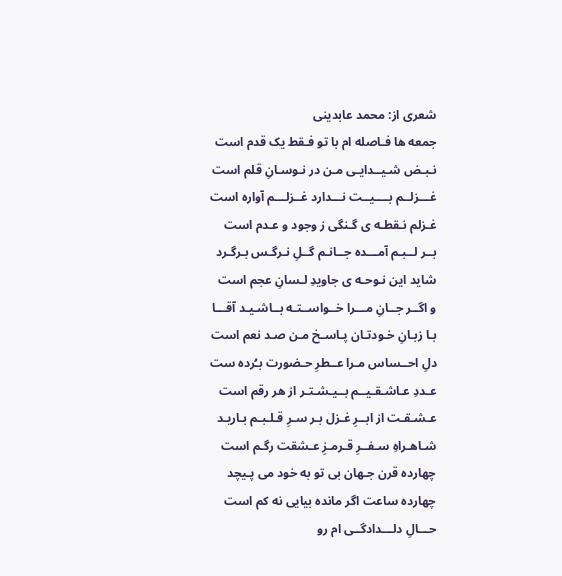شعری از: محمد عابدینی
جمعه ها فـاصله ام با تو فـقط یک قدم است
نـبـض شـیــدایـی مـن در نـوسـانِ قلم است
غـــزلــم بــــیــت نـــدارد غــزلـــم آواره است
غـزلم نـقطـه ی گـنگی ز وجود و عـدم است
بــر لــبـم آمـــده جــانـم گــلِ نـرگـس بـرگـرد
شاید این نـوحـه ی جاویدِ لـسانِ عجم است
و اگــر جــانِ مـــرا خــواســتـه بــاشـیـد آقـــا
بـا زبـانِ خـودتـان پـاسـخ مـن صـد نعم است
دلِ احــساس مـرا عــطرِ حـضورت بـُرده ست
عـددِ عـاشـقـیــم بــیـشـتـر از هر رقم است
عـشـقـت از ابــرِ غـزل بـر سـرِ قـلـبـم بـاریـد
شـاهـراهِ سـفــرِ قـرمـزِ عـشقت رگـم است
چهارده قرن جـهان بی تو به خود می پـیچد
چهارده ساعت اگر مانده بیایی نه کم است
حـــالِ دلـــدادگــی ام رو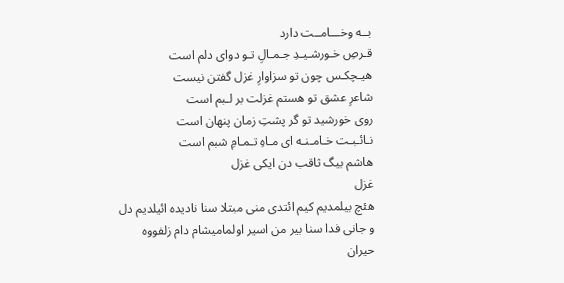بــه وخـــامــت دارد
قـرصِ خـورشـیـدِ جـمـالِ تـو دوای دلم است
هیـچکـس چون تو سزاوارِ غزل گفتن نیست
شاعرِ عشق تو هستم غزلت بر لـبم است
روی خورشید تو گر پشتِ زمان پنهان است
نـائـبـت خـامـنـه ای مـاهِ تـمـامِ شبم است
هاشم بیگ ثاقب دن ایکی غزل
غزل
هئچ بیلمدیم کیم ائتدی منی مبتلا سنا نادیده ائیلدیم دل و جانی فدا سنا بیر من اسیر اولمامیشام دام زلفووه حیران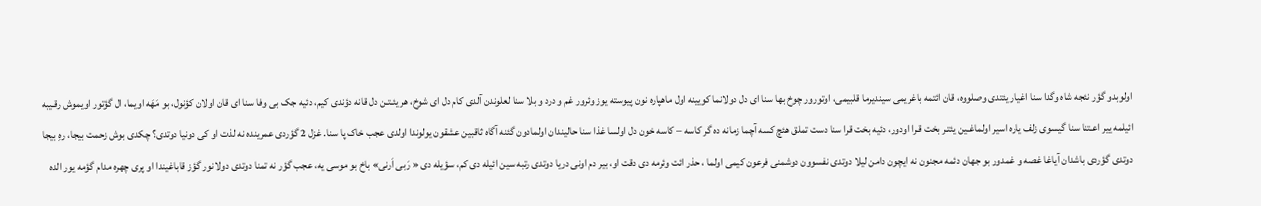اولوبدو گؤر نئجه شاه وگدا سنا اغیار یئتدی وصلووه، قان ائتمه باغریمی سیندیرما قلبیمی، اوتورور چوخ بها سنا ای دل دولانما کویینه اول ماهپاره نون پیوسته یوز وئرور غم و درد و بلا سنا لعلوندن آلدی کام دل ای شوخ، هر یئـتـن دل قانه دؤندی کیم، دئیه جک بی وفا سنا ای قان اولان کؤنول، بو مَهَه اویما، ال گؤتور اویموش رقـیبه ائیلمه ییر اعـتنا سنا گیسوی زلف یاره اسیر اولماغـین یئتـر بخت قـرا اودور، دئیه بخت قرا سنا دست تملق هئچ کسه آچما زمانه ده گر کاسه – کاسه خون دل اولسا غذا سنا حالیندان اولمادون گئنه آگاه ثاقبین عشقون یولوندا اولدی عجب خاک پا سنا. غزل 2 گؤردی عمرینده نه لذت او کی دونیا دوتدی؟ چکدی بوش زحمت بیجا، رهِ بیجا دوتدی گؤردی باشدان آیاغا غصه و غمدور بو جهان دئمه مجنون نه ایچون دامن لیلا دوتدی نفسوون دوشمنی فرعون کیمی اولما ، حذر ائت وئرمه دی دقت او، بیر دم اونی دریا دوتدی رتبه سین ائیله دی کم، سؤیله دی « رَبی اَرنی» باخ بو موسی یه، عجب گؤر نه تمنا دوتدی دولانور گؤز قاباغیندا او پری چهره مدام گؤمه یور الده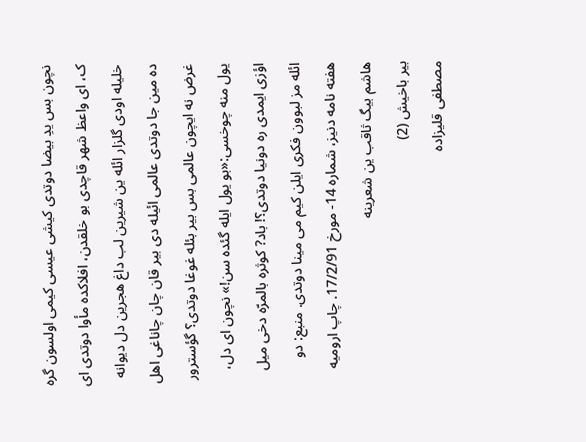نچون بس یدِ بیضا دوتدی کیشی عیسی کیمی اولسون گره ک، ای واعظ شهر قاچدی بو خلقدن، افلاکده مأوا دوتدی ای خلیله اودی گلزار ائله ین شیرین لب داغ هجرین دل دیوانه ده مین جا دوتدی عالمی ائیله دی بیر قان چان چاناغی اهل غرض نه ایچون عالمی بس بیر بئله غوغا دوتدی؟ گؤسترور یول منه چوخسی:«بو یول ایله گئده سن!» نچون ای دل، اؤزی ایمدی ره دونیا دوتدی؟! باد? کوثره بالمرّه دخی میل ائله مز لبوون فکری ایلن کیم می مینا دوتدی. منبع: دو هفته نامه دنیز، شماره 14- مورخ 17/2/91. چاپ ارومیه
هاشم بیگ ثاقب ین شعرینه
بیر باخیش (2)
مصطفی قلیزاده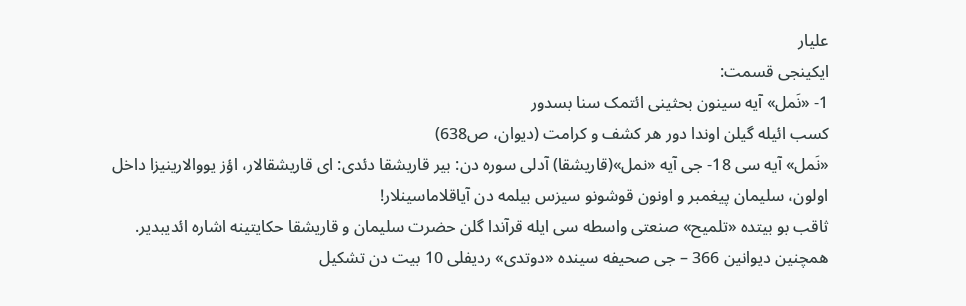علیار
ایکینجی قسمت:
1- «نَمل» آیه سینون بحثینی ائتمک سنا بسدور
کسب ائیله گیلن اوندا دور هر کشف و کرامت (دیوان، ص638)
«نَمل» آیه سی 18- جی آیه «نمل»(قاریشقا) آدلی سوره دن: بیر قاریشقا دئدی: ای قاریشقالار، اؤز یووالارینیزا داخل اولون، سلیمان پیغمبر و اونون قوشونو سیزس بیلمه دن آیاقلاماسینلار!
ثاقب بو بیتده «تلمیح» صنعتی واسطه سی ایله قرآندا گلن حضرت سلیمان و قاریشقا حکایتینه اشاره ائدیبدیر.
همچنین دیوانین 366 – جی صحیفه سینده «دوتدی» ردیفلی 10 بیت دن تشکیل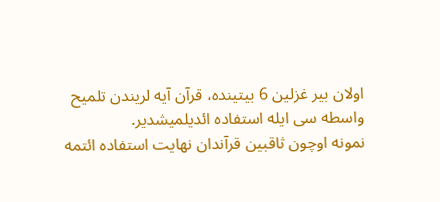اولان بیر غزلین 6 بیتینده، قرآن آیه لریندن تلمیح واسطه سی ایله استفاده ائدیلمیشدیر.
نمونه اوچون ثاقبین قرآندان نهایت استفاده ائتمه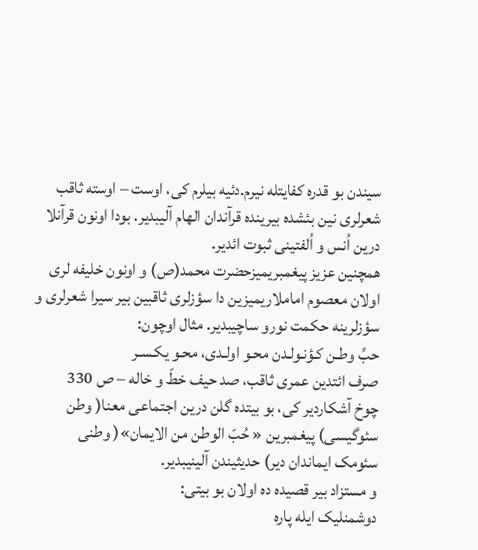سیندن بو قدره کفایتله نیرم.دئیه بیلرم کی، اوست – اوسته ثاقب شعرلری نین بئشده بیرینده قرآندان الهام آلیبدیر. بودا اونون قرآنلا درین اُنس و اُلفتینی ثبوت ائدیر.
همچنین عزیز پیغمبریمیزحضرت محمد(ص) و اونون خلیفه لری اولان معصوم اماملاریمیزین دا سؤزلری ثاقبین بیر سیرا شعرلری و سؤزلرینه حکمت نورو ساچیبدیر. مثال اوچون:
حبِّ وطـن کـؤنـولـدن محـو اولـدی، محـو یکـسـر
صرف ائتدین عمری ثاقب، صد حیف خطّ و خاله – ص 330
چوخ آشکاردیر کی، بو بیتده گلن درین اجتماعی معنا( وطن سئوگیسی) پیغمبرین « حُبّ الوطن من الایمان»( وطنی سئومک ایماندان دیر) حدیثیندن آلینیبدیر.
و مستزاد بیر قصیده ده اولان بو بیتی:
دوشمنلیک ایله پاره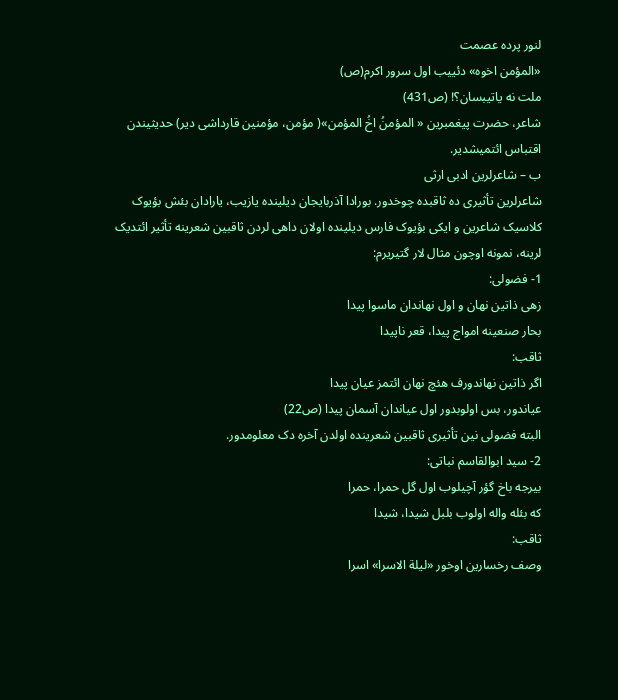لنور پرده عصمت
«المؤمن اخوه» دئییب اول سرور اکرم(ص)
ملت نه یاتیبسان؟! (ص431)
شاعر، حضرت پیغمبرین « المؤمنُ اخُ المؤمن»( مؤمن، مؤمنین قارداشی دیر) حدیثیندن اقتباس ائتمیشدیر.
ب – شاعرلرین ادبی ارثی
شاعرلرین تأثیری ده ثاقبده چوخدور. بورادا آذربایجان دیلینده یازیب، یارادان بئش بؤیوک کلاسیک شاعرین و ایکی بؤیوک فارس دیلینده اولان داهی لردن ثاقبین شعرینه تأثیر ائتدیک لرینه، نمونه اوچون مثال لار گتیریرم:
1- فضولی:
زهی ذاتین نهان و اول نهاندان ماسوا پیدا
بحار صنعینه امواج پیدا، قعر ناپیدا
ثاقب:
اگر ذاتین نهاندورف هئچ نهان ائتمز عیان پیدا
عیاندور، بس اولوبدور اول عیاندان آسمان پیدا (ص22)
البته فضولی نین تأثیری ثاقبین شعرینده اولدن آخره دک معلومدور.
2- سید ابوالقاسم نباتی:
بیرجه باخ گؤر آچیلوب اول گل حمرا، حمرا
که بئله واله اولوب بلبل شیدا، شیدا
ثاقب:
وصف رخسارین اوخور «لیلة الاسرا» اسرا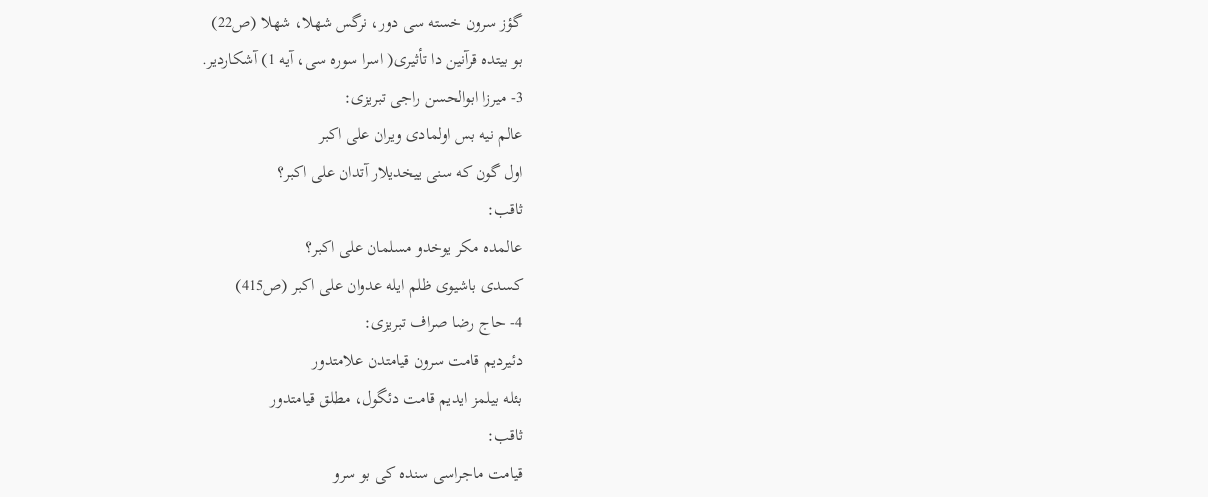گؤز سرون خسته سی دور، نرگس شهلا، شهلا (ص22)
بو بیتده قرآنین دا تأثیری( اسرا سوره سی، آیه 1) آشکاردیر.
3- میرزا ابوالحسن راجی تبریزی:
عالم نیه بس اولمادی ویران علی اکبر
اول گون که سنی ییخدیلار آتدان علی اکبر؟
ثاقب:
عالمده مکر یوخدو مسلمان علی اکبر؟
کسدی باشیوی ظلم ایله عدوان علی اکبر (ص415)
4- حاج رضا صراف تبریزی:
دئیردیم قامت سرون قیامتدن علامتدور
بئله بیلمز ایدیم قامت دئگول، مطلق قیامتدور
ثاقب:
قیامت ماجراسی سنده کی بو سرو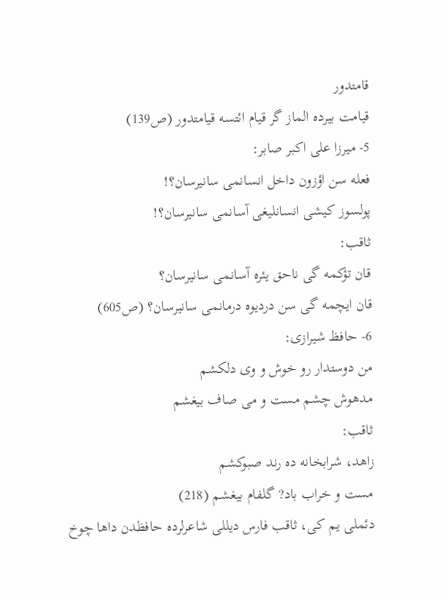قامتدور
قیامت بیرده الماز گر قیام ائتسه قیامتدور (ص139)
5- میرزا علی اکبر صابر:
فعله سن اؤزون داخل انسانمی سانیرسان؟!
پولسوز کیشی انسانلیغی آسانمی سانیرسان؟!
ثاقب:
قان تؤکمه گی ناحق یئره آسانمی سانیرسان؟
قان ایچمه گی سن دردیوه درمانمی سانیرسان؟ (ص605)
6- حافظ شیرازی:
من دوستدار رو خوش و وی دلکشم
مدهوش چشم مست و می صاف بیغشم
ثاقب:
زاهد، شرابخانه ده رند صبوکشم
مست و خراب باد? گلفام بیغشم (218)
دئملی یم کی، ثاقب فارس دیللی شاعرلرده حافظدن داها چوخ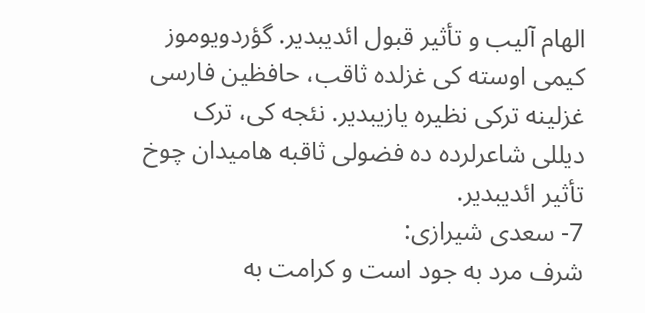الهام آلیب و تأثیر قبول ائدیبدیر. گؤردویوموز کیمی اوسته کی غزلده ثاقب، حافظین فارسی غزلینه ترکی نظیره یازیبدیر. نئجه کی، ترک دیللی شاعرلرده ده فضولی ثاقبه هامیدان چوخ تأثیر ائدیبدیر.
7- سعدی شیرازی:
شرف مرد به جود است و کرامت به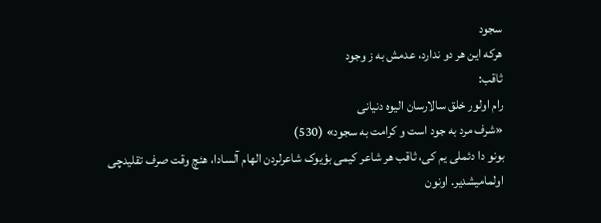سجود
هرکه این هر دو ندارد، عدمش به ز وجود
ثاقب:
رام اولور خلق سالارسان الیوه دنیانی
«شرف مرد به جود است و کرامت به سجود» (530)
بونو دا دئملی یم کی، ثاقب هر شاعر کیمی بؤیوک شاعرلردن الهام آلسادا، هئچ وقت صرف تقلیدچی اولمامیشدیر. اونون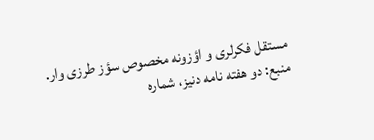مستقل فکرلری و اؤزونه مخصوص سؤز طرزی وار.
منبع: دو هفته نامه دنیز، شماره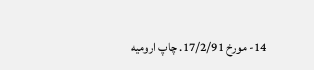14- مورخ 17/2/91. چاپ ارومیه